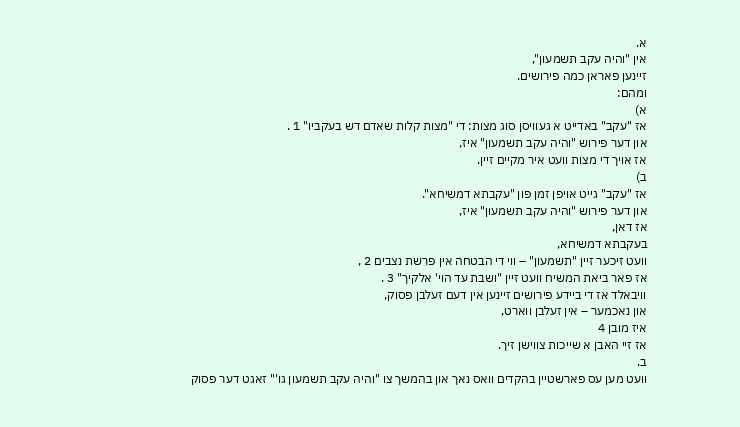א.
אין "והיה עקב תשמעון",
זיינען פאראן כמה פירושים.
ומהם:
א)
אז "עקב" באדייט א געוויסן סוג מצות: די "מצות קלות שאדם דש בעקביו" 1 .
און דער פירוש "והיה עקב תשמעון" איז,
אז אויך די מצות וועט איר מקיים זיין.
ב)
אז "עקב" גייט אויפן זמן פון "עקבתא דמשיחא".
און דער פירוש "והיה עקב תשמעון" איז,
אז דאן,
בעקבתא דמשיחא,
וועט זיכער זיין "תשמעון" – ווי די הבטחה אין פרשת נצבים 2 ,
אז פאר ביאת המשיח וועט זיין "ושבת עד הוי' אלקיך" 3 .
וויבאלד אז די ביידע פירושים זיינען אין דעם זעלבן פסוק,
און נאכמער – אין זעלבן ווארט,
איז מובן 4
אז זיי האבן א שייכות צווישן זיך.
ב.
וועט מען עס פארשטיין בהקדים וואס נאך און בהמשך צו "והיה עקב תשמעון גו'" זאגט דער פסוק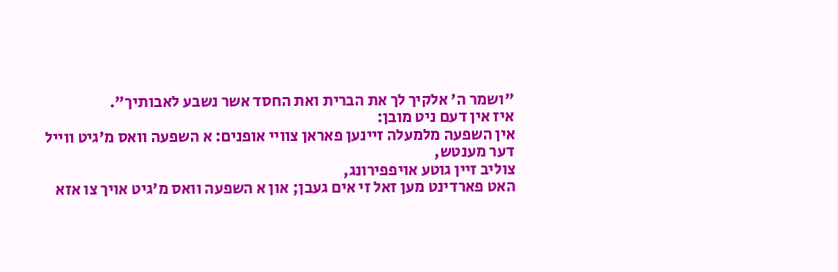"ושמר ה' אלקיך לך את הברית ואת החסד אשר נשבע לאבותיך".
איז אין דעם ניט מובן:
אין השפעה מלמעלה זיינען פאראן צוויי אופנים: א השפעה וואס מ'גיט ווייל דער מענטש,
צוליב זיין גוטע אויפפירונג,
האט פארדינט מען זאל זי אים געבן; און א השפעה וואס מ'גיט אויך צו אזא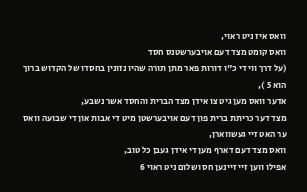וואס איז ניט ראוי,
וואס קומט מצד דעם אויבערשטנס חסד
(על דרך ווי די כ"ו דורות פאר מתן תורה שהיו נזונין בחסדו של הקדוש ברוך הוא 5 ),
אדער וואס מען גיט צו אידן מצד הברית והחסד אשר נשבע,
מצד דער כריתת ברית פון דעם אויבערשטן מיט די אבות און די שבועה וואס ער האט זיי געשווארן,
וואס מצד דעם דארף מען די אידן געבן כל טוב,
אפילו ווען זיי זיינען חס ושלום ניט ראוי 6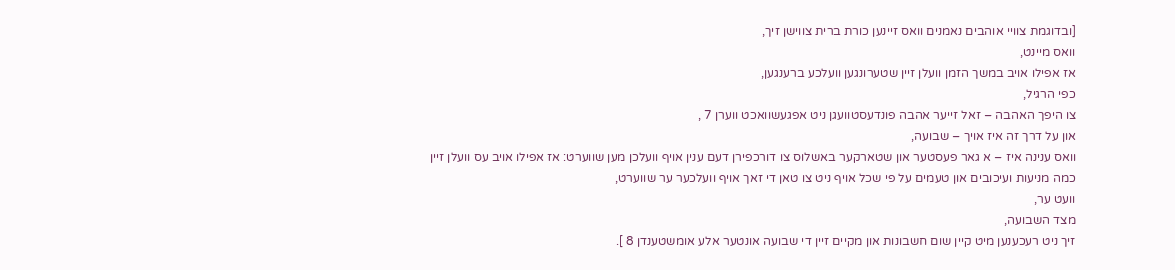[ובדוגמת צוויי אוהבים נאמנים וואס זיינען כורת ברית צווישן זיך,
וואס מיינט,
אז אפילו אויב במשך הזמן וועלן זיין שטערונגען וועלכע ברענגען,
כפי הרגיל,
צו היפך האהבה – זאל זייער אהבה פונדעסטוועגן ניט אפגעשוואכט ווערן 7 ,
און על דרך זה איז אויך – שבועה,
וואס ענינה איז – א גאר פעסטער און שטארקער באשלוס צו דורכפירן דעם ענין אויף וועלכן מען שווערט: אז אפילו אויב עס וועלן זיין כמה מניעות ועיכובים און טעמים על פי שכל אויף ניט צו טאן די זאך אויף וועלכער ער שווערט,
וועט ער,
מצד השבועה,
זיך ניט רעכענען מיט קיין שום חשבונות און מקיים זיין די שבועה אונטער אלע אומשטענדן 8 ].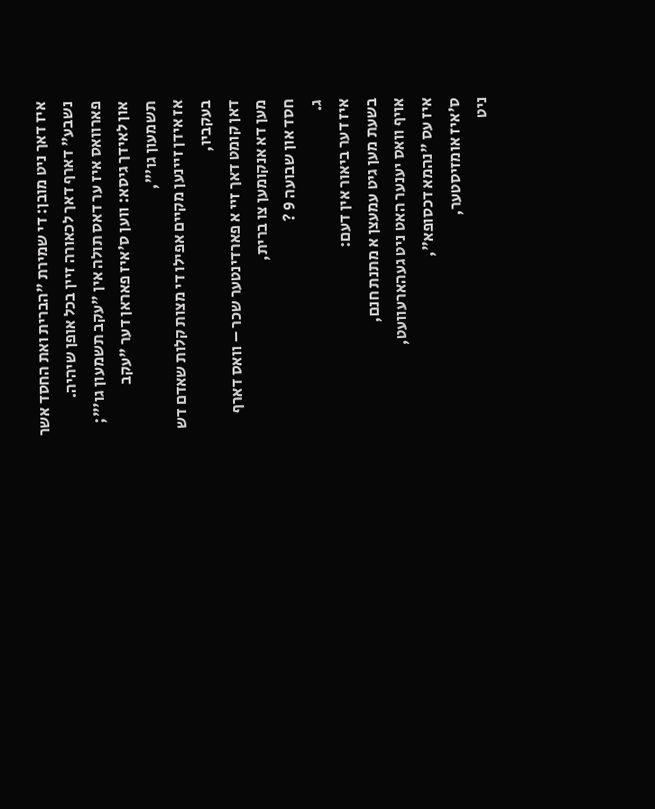איז דאך ניט מובן: די שמירת "הברית ואת החסד אשר נשבע" דארף דאך לכאורה זיין בכל אופן שיהיה.
פארוואס איז ער דאס תולה אין "עקב תשמעון גו'"; און לאידך גיסא: ווען ס'איז פאראן דער "עקב תשמעון גו'",
אז אידן זיינען מקיים אפילו די מצות קלות שאדם דש בעקביו,
דאן קומט דאך זיי א פארדינטער שכר – וואס דארף מען דא אנקומען צו ברית,
חסד און שבועה 9 ?
ג.
איז דער ביאור אין דעם:
בשעת מען גיט עמעצן א מתנת חנם,
אויף וואס יענער האט ניט געהארעוועט,
איז עס "נהמא דכסופא",
ס'איז אומזיסטער,
ניט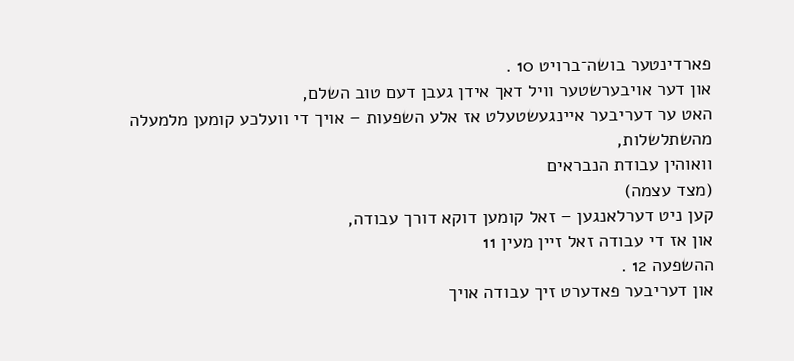פארדינטער בושה־ברויט 10 .
און דער אויבערשטער וויל דאך אידן געבן דעם טוב השלם,
האט ער דעריבער איינגעשטעלט אז אלע השפעות – אויך די וועלכע קומען מלמעלה מהשתלשלות,
וואוהין עבודת הנבראים
(מצד עצמה)
קען ניט דערלאנגען – זאל קומען דוקא דורך עבודה,
און אז די עבודה זאל זיין מעין 11
ההשפעה 12 .
און דעריבער פאדערט זיך עבודה אויך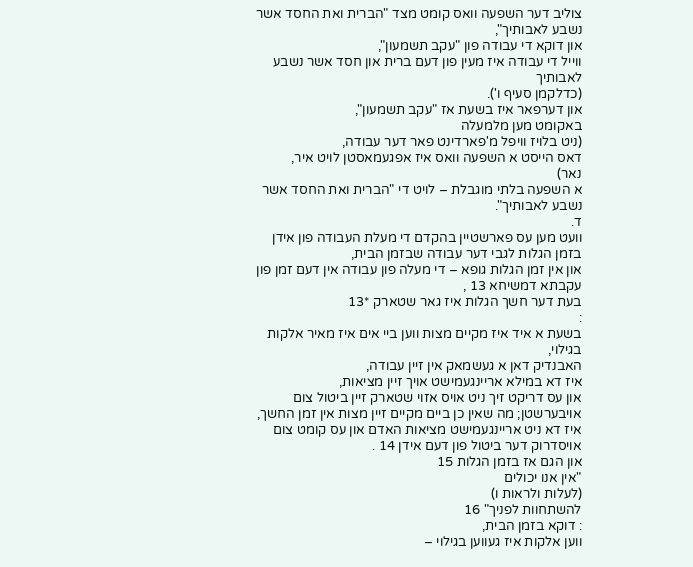צוליב דער השפעה וואס קומט מצד "הברית ואת החסד אשר נשבע לאבותיך",
און דוקא די עבודה פון "עקב תשמעון",
ווייל די עבודה איז מעין פון דעם ברית און חסד אשר נשבע לאבותיך
(כדלקמן סעיף ו').
און דערפאר איז בשעת אז "עקב תשמעון",
באקומט מען מלמעלה
(ניט בלויז וויפל מ'פארדינט פאר דער עבודה,
דאס הייסט א השפעה וואס איז אפגעמאסטן לויט איר,
נאר)
א השפעה בלתי מוגבלת – לויט די "הברית ואת החסד אשר נשבע לאבותיך".
ד.
וועט מען עס פארשטיין בהקדם די מעלת העבודה פון אידן בזמן הגלות לגבי דער עבודה שבזמן הבית,
און אין זמן הגלות גופא – די מעלה פון עבודה אין דעם זמן פון עקבתא דמשיחא 13 ,
בעת דער חשך הגלות איז גאר שטארק *13
:
בשעת א איד איז מקיים מצות ווען ביי אים איז מאיר אלקות בגילוי,
האבנדיק דאן א געשמאק אין זיין עבודה,
איז דא במילא אריינגעמישט אויך זיין מציאות,
און עס דריקט זיך ניט אויס אזוי שטארק זיין ביטול צום אויבערשטן; מה שאין כן ביים מקיים זיין מצות אין זמן החשך,
איז דא ניט אריינגעמישט מציאות האדם און עס קומט צום אויסדרוק דער ביטול פון דעם אידן 14 .
און הגם אז בזמן הגלות 15
"אין אנו יכולים
(לעלות ולראות ו)
להשתחוות לפניך" 16
: דוקא בזמן הבית,
ווען אלקות איז געווען בגילוי –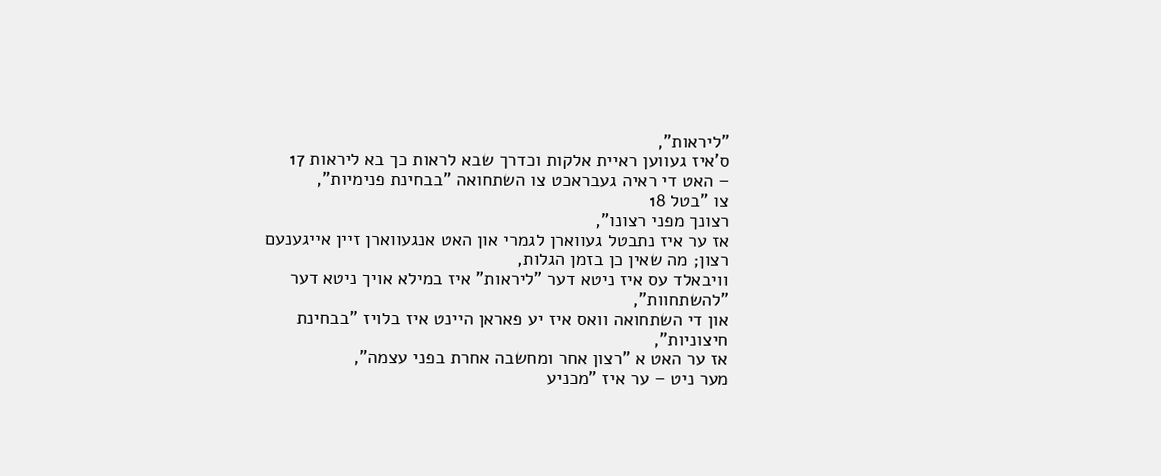"ליראות",
ס'איז געווען ראיית אלקות וכדרך שבא לראות כך בא ליראות 17
– האט די ראיה געבראכט צו השתחואה "בבחינת פנימיות",
צו "בטל 18
רצונך מפני רצונו",
אז ער איז נתבטל געווארן לגמרי און האט אנגעווארן זיין אייגענעם רצון; מה שאין כן בזמן הגלות,
וויבאלד עס איז ניטא דער "ליראות" איז במילא אויך ניטא דער "להשתחוות",
און די השתחואה וואס איז יע פאראן היינט איז בלויז "בבחינת חיצוניות",
אז ער האט א "רצון אחר ומחשבה אחרת בפני עצמה",
מער ניט – ער איז "מכניע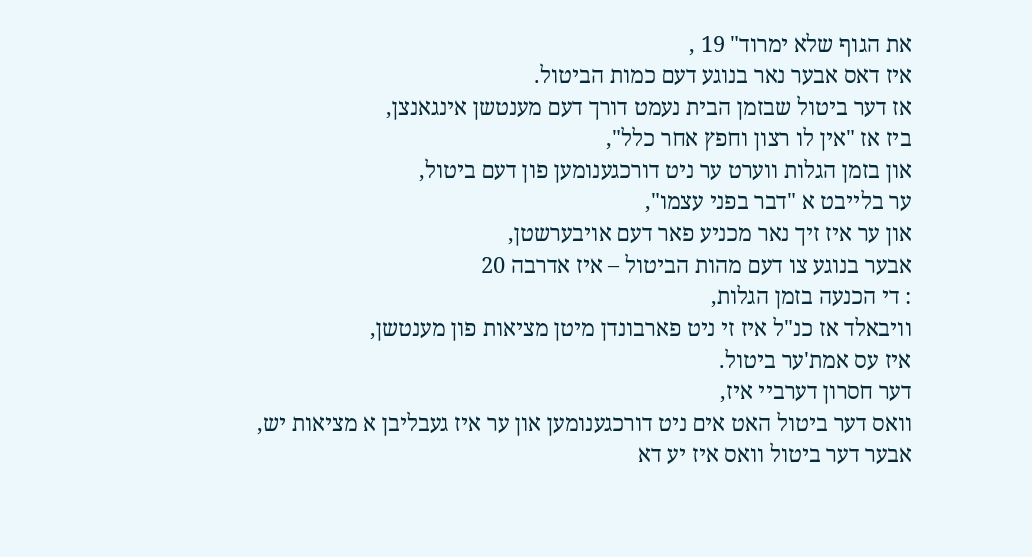את הגוף שלא ימרוד" 19 ,
איז דאס אבער נאר בנוגע דעם כמות הביטול.
אז דער ביטול שבזמן הבית נעמט דורך דעם מענטשן אינגאנצן,
ביז אז "אין לו רצון וחפץ אחר כלל",
און בזמן הגלות ווערט ער ניט דורכגענומען פון דעם ביטול,
ער בלייבט א "דבר בפני עצמו",
און ער איז זיך נאר מכניע פאר דעם אויבערשטן,
אבער בנוגע צו דעם מהות הביטול – איז אדרבה 20
: די הכנעה בזמן הגלות,
וויבאלד אז כנ"ל איז זי ניט פארבונדן מיטן מציאות פון מענטשן,
איז עס אמת'ער ביטול.
דער חסרון דערביי איז,
וואס דער ביטול האט אים ניט דורכגענומען און ער איז געבליבן א מציאות יש,
אבער דער ביטול וואס איז יע דא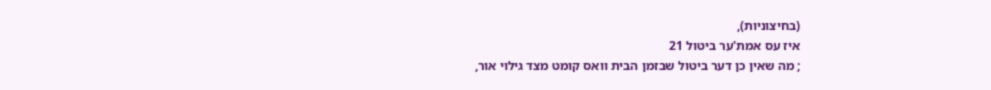(בחיצוניות),
איז עס אמת'ער ביטול 21
; מה שאין כן דער ביטול שבזמן הבית וואס קומט מצד גילוי אור,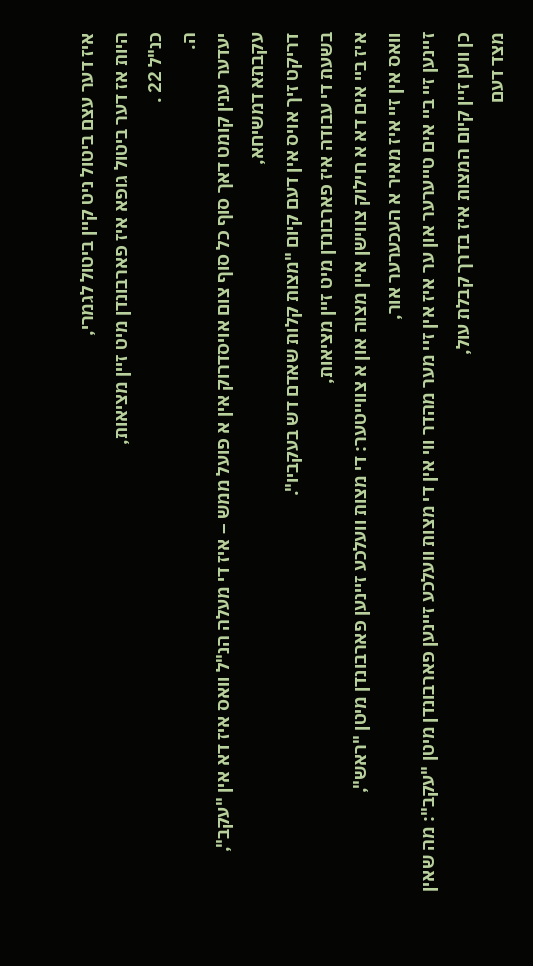איז דער עצם ביטול ניט קיין ביטול לגמרי,
היות אז דער ביטול גופא איז פארבונדן מיט זיין מציאות,
כנ"ל 22 .
ה.
יעדער ענין קומט דאך סוף כל סוף צום אויסדרוק אין א פועל ממש – איז די מעלה הנ"ל וואס איז דא אין "עקב",
עקבתא דמשיחא,
דריקט זיך אויס אין דעם קיום "מצות קלות שאדם דש בעקביו".
בשעת די עבודה איז פארבונדן מיט זיין מציאות,
איז ביי אים דא א חילוק צווישן איין מצוה און א צווייטער: די מצות וועלכע זיינען פארבונדן מיטן "ראש",
וואס אין זיי איז מאיר א העכערער אור,
זיינען זיי ביי אים טייערער און ער איז אין זיי מער מהדר ווי אין די מצות וועלכע זיינען פארבונדן מיטן "עקב": מה שאין כן ווען זיין קיום המצות איז בדרך קבלת עול,
מצד דעם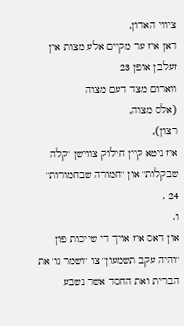ציווי האדון,
דאן איז ער מקיים אלע מצות אין זעלבן אופן 23
ווארום מצד דעם מצוה
(אלס מצוה,
רצון),
איז ניטא קיין חילוק צווישן "קלה שבקלות" און "חמורה שבחמורות" 24 .
ו.
און דאס איז אויך די שייכות פון "והיה עקב תשמעון" צו "ושמר גו' את הברית ואת החסד אשר נשבע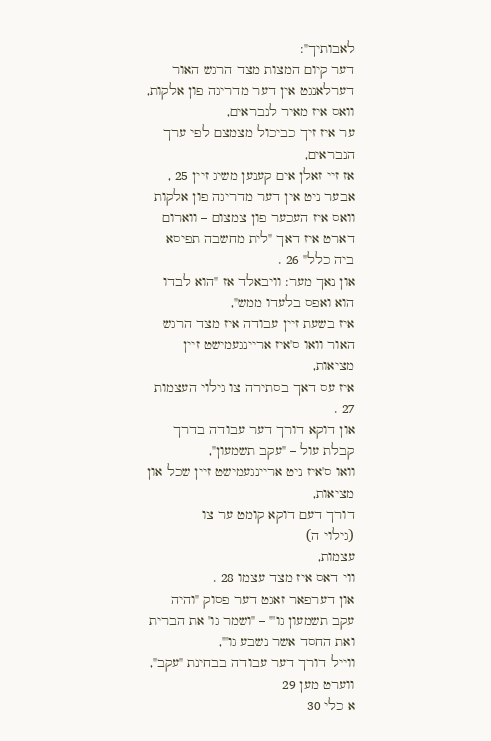לאבותיך":
דער קיום המצות מצד הרגש האור דערלאנגט אין דער מדריגה פון אלקות,
וואס איז מאיר לנבראים,
ער איז זיך כביכול מצמצם לפי ערך הנבראים,
אז זיי זאלן אים קענען משיג זיין 25 ,
אבער ניט אין דער מדריגה פון אלקות וואס איז העכער פון צמצום – ווארום דארט איז דאך "לית מחשבה תפיסא ביה כלל" 26 .
און נאך מער: וויבאלד אז "הוא לבדו הוא ואפס בלעדו ממש",
איז בשעת זיין עבודה איז מצד הרגש האור וואו ס'איז אריינגעמישט זיין מציאות,
איז עס דאך בסתירה צו גילוי העצמות 27 .
און דוקא דורך דער עבודה בדרך קבלת עול – "עקב תשמעון",
וואו ס'איז ניט אריינגעמישט זיין שכל און מציאות,
דורך דעם דוקא קומט ער צו
(גילוי ה)
עצמות,
ווי דאס איז מצד עצמו 28 .
און דערפאר זאגט דער פסוק "והיה עקב תשמעון גו'" – "ושמר גו' את הברית ואת החסד אשר נשבע גו'",
ווייל דורך דער עבודה בבחינת "עקב",
ווערט מען 29
א כלי 30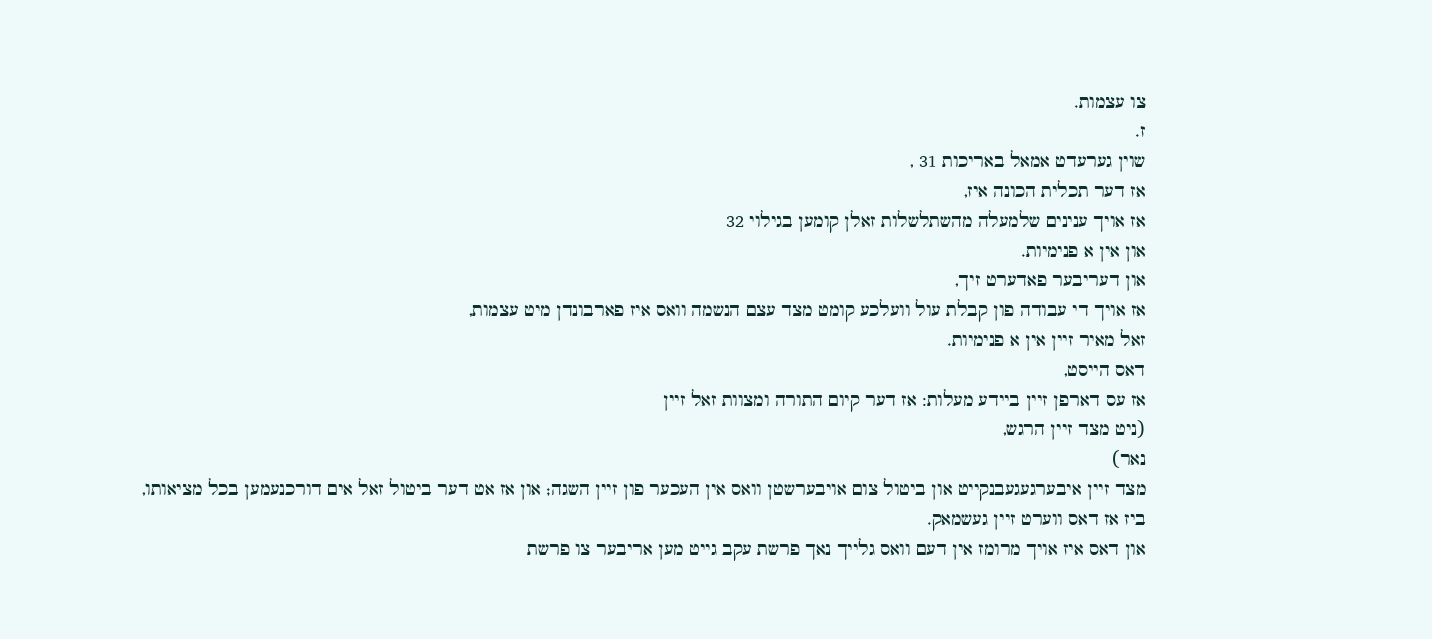צו עצמות.
ז.
שוין גערעדט אמאל באריכות 31 ,
אז דער תכלית הכונה איז,
אז אויך ענינים שלמעלה מהשתלשלות זאלן קומען בגילוי 32
און אין א פנימיות.
און דעריבער פאדערט זיך,
אז אויך די עבודה פון קבלת עול וועלכע קומט מצד עצם הנשמה וואס איז פארבונדן מיט עצמות,
זאל מאיר זיין אין א פנימיות.
דאס הייסט,
אז עס דארפן זיין ביידע מעלות: אז דער קיום התורה ומצוות זאל זיין
(ניט מצד זיין הרגש,
נאר)
מצד זיין איבערגעגעבנקייט און ביטול צום אויבערשטן וואס אין העכער פון זיין השגה; און אז אט דער ביטול זאל אים דורכנעמען בכל מציאותו,
ביז אז דאס ווערט זיין געשמאק.
און דאס איז אויך מרומז אין דעם וואס גלייך נאך פרשת עקב גייט מען אריבער צו פרשת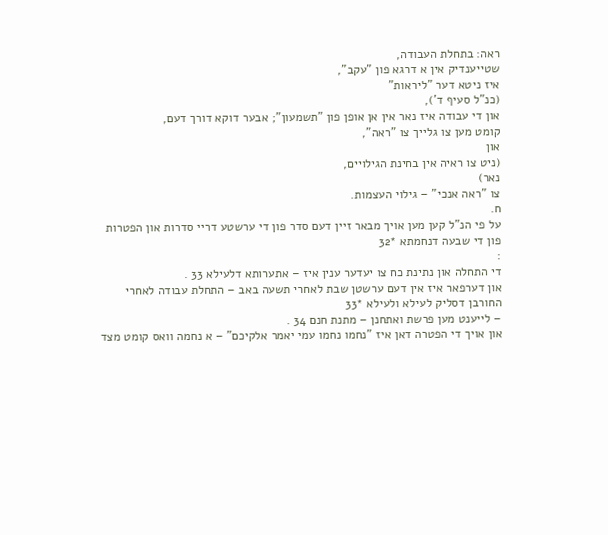ראה: בתחלת העבודה,
שטייענדיק אין א דרגא פון "עקב",
איז ניטא דער "ליראות"
(כנ"ל סעיף ד'),
און די עבודה איז נאר אין אן אופן פון "תשמעון"; אבער דוקא דורך דעם,
קומט מען צו גלייך צו "ראה",
און
(ניט צו ראיה אין בחינת הגילויים,
נאר)
צו "ראה אנכי" – גילוי העצמות.
ח.
על פי הנ"ל קען מען אויך מבאר זיין דעם סדר פון די ערשטע דריי סדרות און הפטרות פון די שבעה דנחמתא *32
:
די התחלה און נתינת כח צו יעדער ענין איז – אתערותא דלעילא 33 .
און דערפאר איז אין דעם ערשטן שבת לאחרי תשעה באב – התחלת עבודה לאחרי החורבן דסליק לעילא ולעילא *33
– לייענט מען פרשת ואתחנן – מתנת חנם 34 .
און אויך די הפטרה דאן איז "נחמו נחמו עמי יאמר אלקיכם" – א נחמה וואס קומט מצד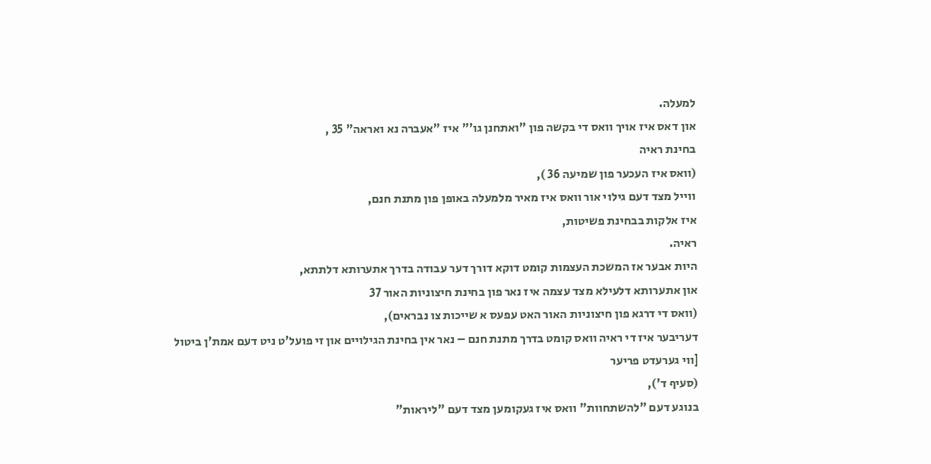למעלה.
און דאס איז אויך וואס די בקשה פון "ואתחנן גו'" איז "אעברה נא ואראה" 35 ,
בחינת ראיה
(וואס איז העכער פון שמיעה 36 ),
ווייל מצד דעם גילוי אור וואס איז מאיר מלמעלה באופן פון מתנת חנם,
איז אלקות בבחינת פשיטות,
ראיה.
היות אבער אז המשכת העצמות קומט דוקא דורך דער עבודה בדרך אתערותא דלתתא,
און אתערותא דלעילא מצד עצמה איז נאר פון בחינת חיצוניות האור 37
(וואס די דרגא פון חיצוניות האור האט עפעס א שייכות צו נבראים),
דעריבער איז די ראיה וואס קומט בדרך מתנת חנם – נאר אין בחינת הגילויים און זי פועל'ט ניט דעם אמת'ן ביטול
[ווי גערעדט פריער
(סעיף ד'),
בנוגע דעם "להשתחוות" וואס איז געקומען מצד דעם "ליראות"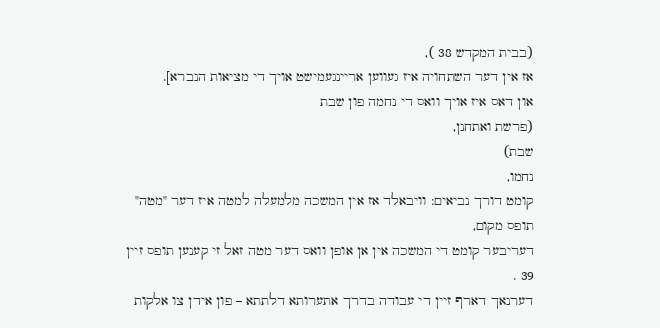(בבית המקדש 38 ),
אז אין דער השתחויה איז געווען אריינגעמישט אויך די מציאות הנברא].
און דאס איז אויך וואס די נחמה פון שבת
(פרשת ואתחנן,
שבת)
נחמו,
קומט דורך נביאים: וויבאלד אז אין המשכה מלמעלה למטה איז דער "מטה" תופס מקום,
דעריבער קומט די המשכה אין אן אופן וואס דער מטה זאל זי קענען תופס זיין 39 .
דערנאך דארף זיין די עבודה בדרך אתערותא דלתתא – פון אידן צו אלקות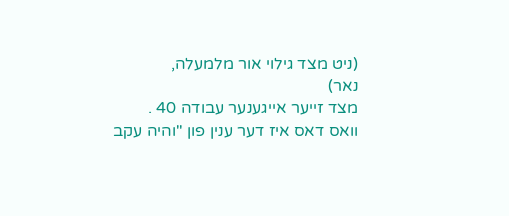(ניט מצד גילוי אור מלמעלה,
נאר)
מצד זייער אייגענער עבודה 40 .
וואס דאס איז דער ענין פון "והיה עקב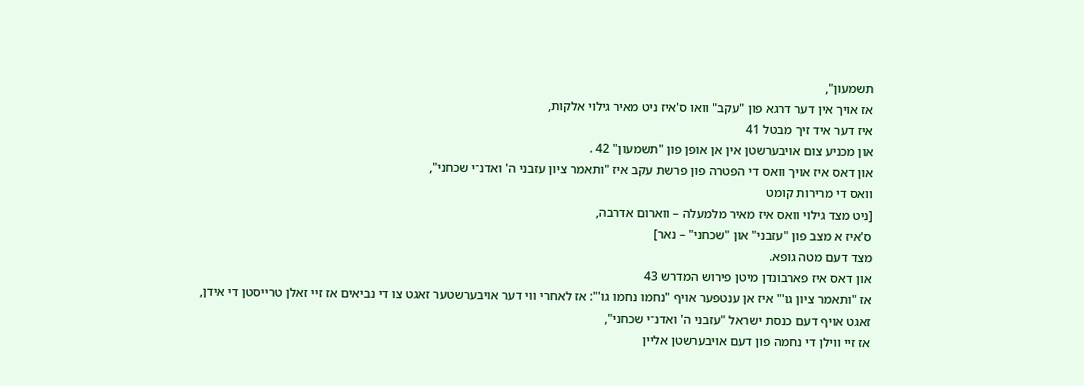תשמעון",
אז אויך אין דער דרגא פון "עקב" וואו ס'איז ניט מאיר גילוי אלקות,
איז דער איד זיך מבטל 41
און מכניע צום אויבערשטן אין אן אופן פון "תשמעון" 42 .
און דאס איז אויך וואס די הפטרה פון פרשת עקב איז "ותאמר ציון עזבני ה' ואדנ־י שכחני",
וואס די מרירות קומט
[ניט מצד גילוי וואס איז מאיר מלמעלה – ווארום אדרבה,
ס'איז א מצב פון "עזבני" און "שכחני" – נאר]
מצד דעם מטה גופא.
און דאס איז פארבונדן מיטן פירוש המדרש 43
אז "ותאמר ציון גו'" איז אן ענטפער אויף "נחמו נחמו גו'": אז לאחרי ווי דער אויבערשטער זאגט צו די נביאים אז זיי זאלן טרייסטן די אידן,
זאגט אויף דעם כנסת ישראל "עזבני ה' ואדנ־י שכחני",
אז זיי ווילן די נחמה פון דעם אויבערשטן אליין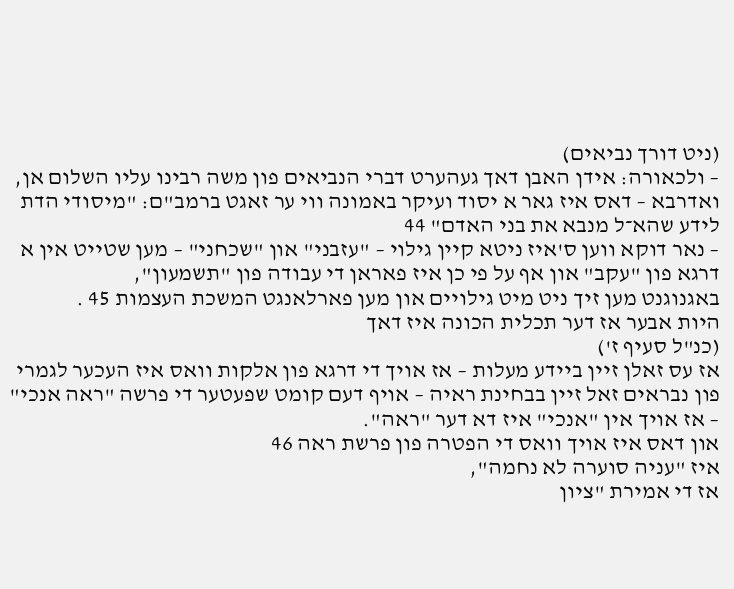(ניט דורך נביאים)
– ולכאורה: אידן האבן דאך געהערט דברי הנביאים פון משה רבינו עליו השלום אן,
ואדרבא – דאס איז גאר א יסוד ועיקר באמונה ווי ער זאגט ברמב"ם: "מיסודי הדת לידע שהא־ל מנבא את בני האדם" 44
– נאר דוקא ווען ס'איז ניטא קיין גילוי – "עזבני" און "שכחני" – מען שטייט אין א דרגא פון "עקב" און אף על פי כן איז פאראן די עבודה פון "תשמעון",
באגנוגנט מען זיך ניט מיט גילויים און מען פארלאנגט המשכת העצמות 45 .
היות אבער אז דער תכלית הכונה איז דאך
(כנ"ל סעיף ז')
אז עס זאלן זיין ביידע מעלות – אז אויך די דרגא פון אלקות וואס איז העכער לגמרי פון נבראים זאל זיין בבחינת ראיה – אויף דעם קומט שפעטער די פרשה "ראה אנכי" – אז אויך אין "אנכי" איז דא דער "ראה".
און דאס איז אויך וואס די הפטרה פון פרשת ראה 46
איז "עניה סוערה לא נחמה",
אז די אמירת "ציון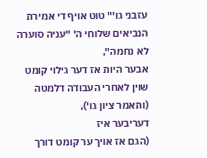עזבני גו'" טוט אויף די אמירת הנביאים שלוחי ה' "עניה סוערה לא נחמה",
אבער היות אז דער גילוי קומט שוין לאחרי העבודה דלמטה
(ותאמר ציון גו'),
דעריבער איז
(הגם אז אויך ער קומט דורך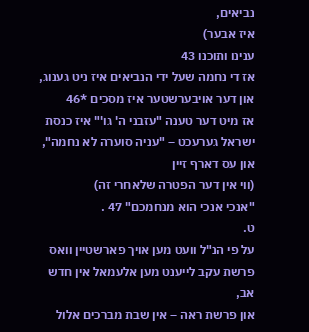נביאים,
איז אבער)
ענינו ותוכנו 43
אז די נחמה שעל ידי הנביאים איז ניט גענוג,
און דער אויבערשטער איז מסכים *46
אז מיט דער טענה "עזבני ה' גו'" איז כנסת ישראל גערעכט – "עניה סוערה לא נחמה",
און עס דארף זיין
(ווי אין דער הפטרה שלאחרי זה)
"אנכי אנכי הוא מנחמכם" 47 .
ט.
על פי הנ"ל וועט מען אויך פארשטיין וואס פרשת עקב לייענט מען אלעמאל אין חדש אב,
און פרשת ראה – אין שבת מברכים אלול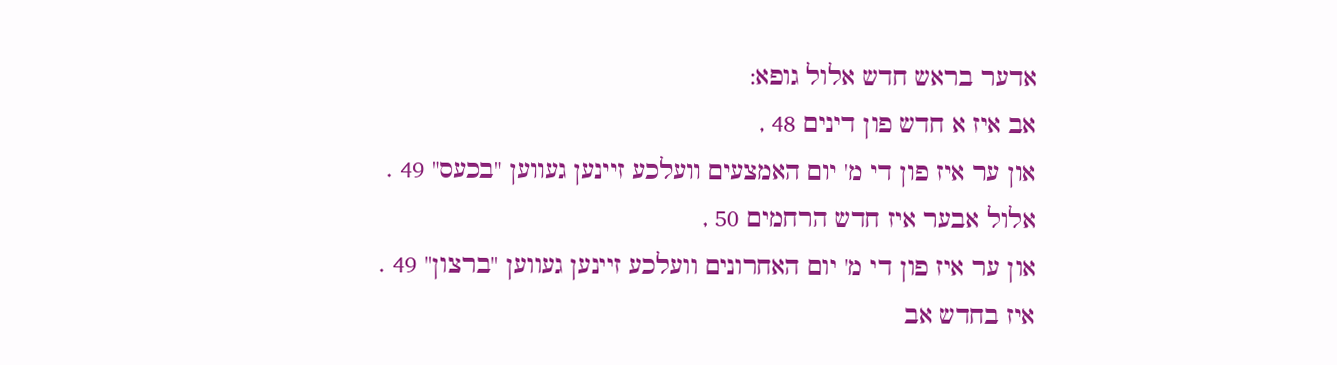אדער בראש חדש אלול גופא:
אב איז א חדש פון דינים 48 ,
און ער איז פון די מ' יום האמצעים וועלכע זיינען געווען "בכעס" 49 .
אלול אבער איז חדש הרחמים 50 ,
און ער איז פון די מ' יום האחרונים וועלכע זיינען געווען "ברצון" 49 .
איז בחדש אב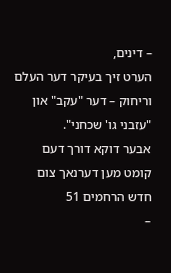– דינים,
הערט זיך בעיקר דער העלם וריחוק – דער "עקב" און "עזבני גו' שכחני".
אבער דוקא דורך דעם קומט מען דערנאך צום חדש הרחמים 51
–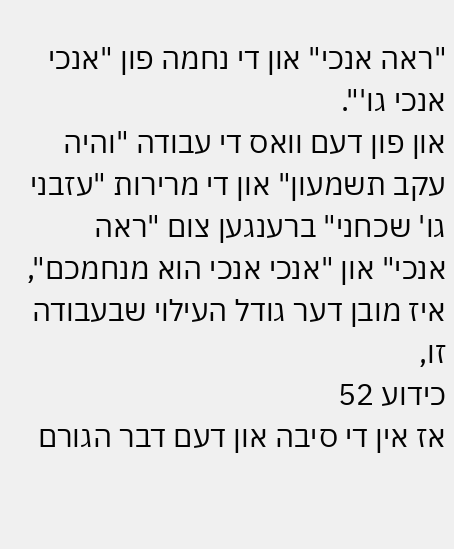"ראה אנכי" און די נחמה פון "אנכי אנכי גו'".
און פון דעם וואס די עבודה "והיה עקב תשמעון" און די מרירות "עזבני גו' שכחני" ברענגען צום "ראה אנכי" און "אנכי אנכי הוא מנחמכם",
איז מובן דער גודל העילוי שבעבודה זו,
כידוע 52
אז אין די סיבה און דעם דבר הגורם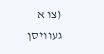(צו א געוויסן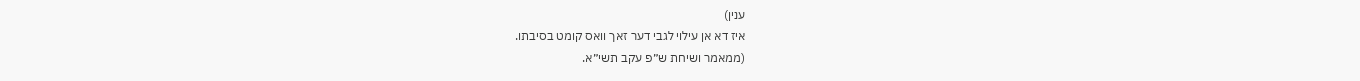ענין)
איז דא אן עילוי לגבי דער זאך וואס קומט בסיבתו.
(ממאמר ושיחת ש״פ עקב תשי״א.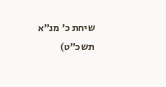שיחת כ׳ מנ״א תשכ״ט)